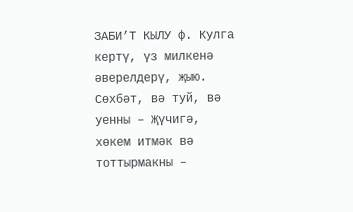ЗАБИ’Т КЫЛУ ф. Кулга кертү, үз милкенә әверелдерү, җыю. Сөхбәт, вә туй, вә уенны – Җүчигә, хөкем итмәк вә тоттырмакны –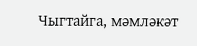Чыгтайга, мәмләкәт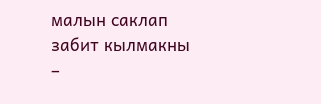малын саклап забит кылмакны –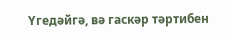Үгедәйгә, вә гаскәр тәртибен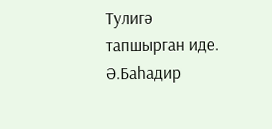Тулигә тапшырган иде. Ә.Баһадир